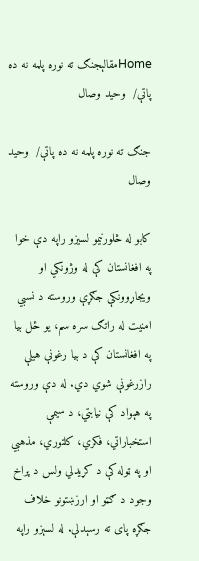Homeمقالېجنګ ته نوره پلمه نه ده پاتې/  وحید وصال

جنګ ته نوره پلمه نه ده پاتې/  وحید وصال

کابو له څلورنیمو لسیزو راپه دې خوا په افغانستان کې له وژونکي او ویجاړوونکې جګړې وروسته د نسبي امنیت له راتګ سره سم، یو ځل بیا په افغانستان کې د بیا رغونې هیلې رازرغونې شوي دي. له دې وروسته په هېواد کې نیابتي، د سیمې استخباراتي، فکري، کلتوري، مذهبي او په ټوله کې د کړیدلي ولس د پراخ وجود د ګټو او ارزښتونو خلاف جګړه پای ته رسېدلې. له لسېزو راپه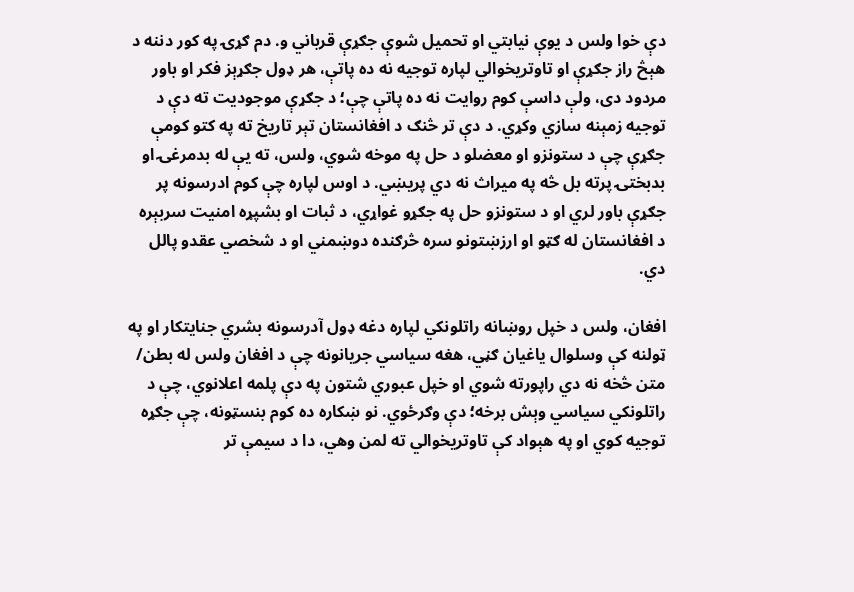دې خوا ولس د یوې نیابتي او تحمیل شوې جګړې قرباني و. دم ګړۍ په کور دننه د هېڅ راز جګړې او تاوتریخوالي لپاره توجیه نه ده پاتې، هر ډول جګړېز فکر او باور مردود دی، ولې داسې کوم روایت نه ده پاتې چې؛ د جګړې موجودیت ته دې د توجیه زمېنه سازي وکړي. د دې تر څنګ د افغانستان تېر تاریخ ته په کتو کومې جګړې چې د ستونزو او معضلو د حل په موخه شوي، ولس، ته یې له بدمرغۍ او بدبختۍ پرته بل څه په میراث نه دي پریښي. د اوس لپاره چې کوم ادرسونه پر جګړې باور لري او د ستونزو حل په جګړو غواړي، د ثبات او بشپړه امنیت سربېره د افغانستان له ګټو او ارزښتونو سره څرګنده دوښمني او د شخصي عقدو پالل دي.

افغان، ولس د خپل روښانه راتلونکي لپاره دغه ډول آدرسونه بشري جنایتکار او په ټولنه کې وسلوال یاغیان ګڼي، هغه سیاسي جریانونه چې د افغان ولس له بطن/ متن څخه نه دي راپورته شوي او خپل عبوري شتون په دې پلمه اعلانوي، چې د راتلونکي سیاسي وېش برخه؛ دې وګرځوي. نو ښکاره ده کوم بنسټونه، چې جګړه توجیه کوي او په هېواد کې تاوتریخوالي ته لمن وهي، دا د سیمې تر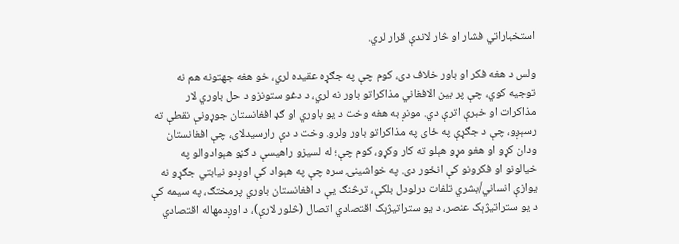استخباراتي فشار او څار لاندې قرار لري.

ولس د هغه فکر او باور خلاف دی، کوم چې په جګړه عقیده لري، خو هغه جهتونه هم نه توجیه کوي، چې پر بین الافغاني مذاکراتو باور نه لري، د دغو ستونزو د حل باوري لار مذاکرات او خبرې اترې دي. مونږ به هغه وخت د یو باوري او ګډ افغانستان جوړونې نقطې ته رسېږو، چې د جګړې په ځای په مذاکراتو باور ولرو. وخت د دې رارسیدلای، چې افغانستان ودان کړو او هغو مړو هېلو ته کار وکړو، کوم چې؛ له لسیزو راهیسې د ګڼو هېوادوالو په خیالونو او فکرونو کې انځور دی. په خواشینۍ سره چې په هېواد کې اوږدو نیابتي جګړو نه یوازې انساني/بشري تلفات درلودل بلکې، ترڅنګ یې د افغانستان باوري پرمختګ، په سیمه کې د یو ستراتیژېک عنصر، د یو ستراتیژېک اقتصادي اتصال (څلور لارې)، د اوږدمهاله اقتصادي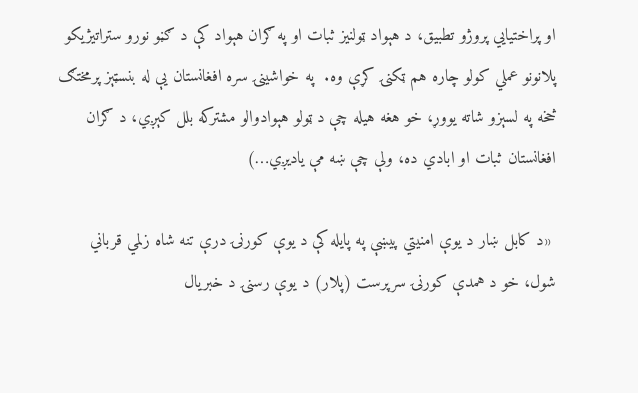او پراختیایي پروژو تطبیق، د هېواد ټولنیز ثبات او په ګران هېواد کې د ګڼو نورو ستراتیژیکو پلانونو عملي کولو چاره هم ټکنۍ کړې وه.  په خواشینۍ سره افغانستان یې له بنسټېز پرمختګ څخه په لسېزو شاته یووړ، خو هغه هیله چې د ټولو هېوادوالو مشترکه بلل کېږي، د ګران افغانستان ثبات او ابادي ده، ولې چې ښه مې یاديږي…)

 «د کابل ښار د یوې امنیتي پیښې په پایله کې د یوې کورنۍ درې تنه شاه زلمي قرباني شول، خو د همدې کورنۍ سرپرست (پلار) د یوې رسنۍ د خبریال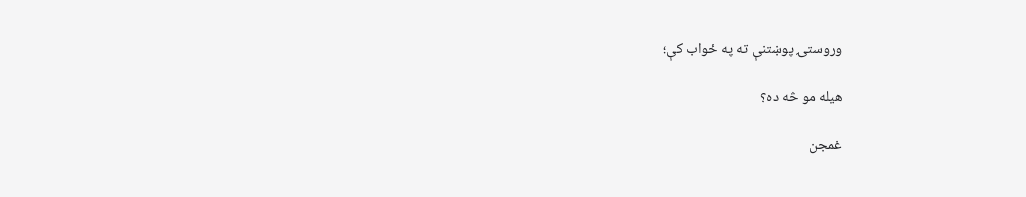وروستۍ پوښتنې ته په ځواب کې؛

هیله مو څه ده؟

غمجن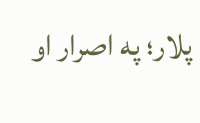پلار؛ په اصرار او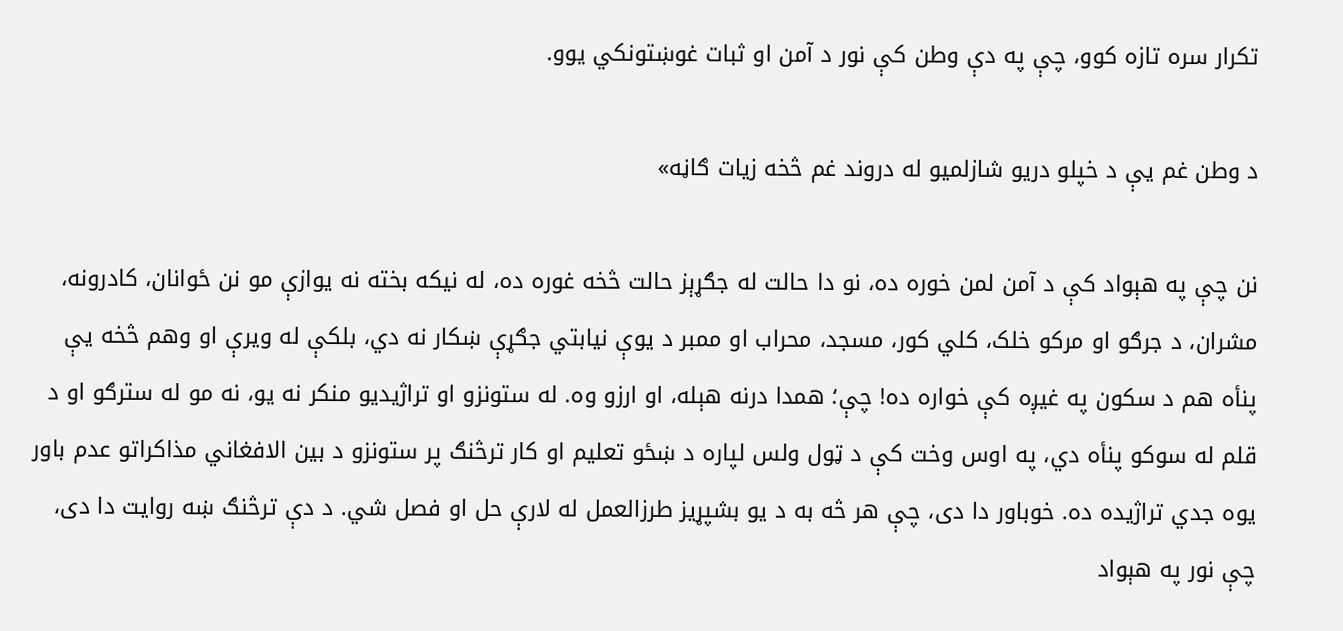تکرار سره تازه کوو، چې په دې وطن کې نور د آمن او ثبات غوښتونکي یوو.

د وطن غم یې د خپلو دریو شازلمیو له دروند غم څخه زیات ګاڼه»

نن چې په هېواد کې د آمن لمن خوره ده، نو دا حالت له جګړېز حالت څخه غوره ده، له نیکه بخته نه یوازې مو نن ځوانان، کادرونه، مشران، د جرګو او مرکو خلک، کلي کور، مسجد، محراب او ممبر د یوې نیابتي جګړې ښکار نه دي، بلکې له ویرې او وهم څخه یې پنأه هم د سکون په غیږه کې خواره ده! چې؛ همدا درنه هېله، او ارزو وه. له ستونزو او تراژیدیو منکر نه یو، نه مو له سترګو او د قلم له سوکو پنأه دي، په اوس وخت کې د ټول ولس لپاره د ښځو تعلیم او کار ترڅنګ پر ستونزو د بین الافغاني مذاکراتو عدم باور یوه جدي تراژیده ده. خوباور دا دی، چې هر څه به د یو بشپړیز طرزالعمل له لارې حل او فصل شي. د دې ترڅنګ ښه روایت دا دی، چې نور په هېواد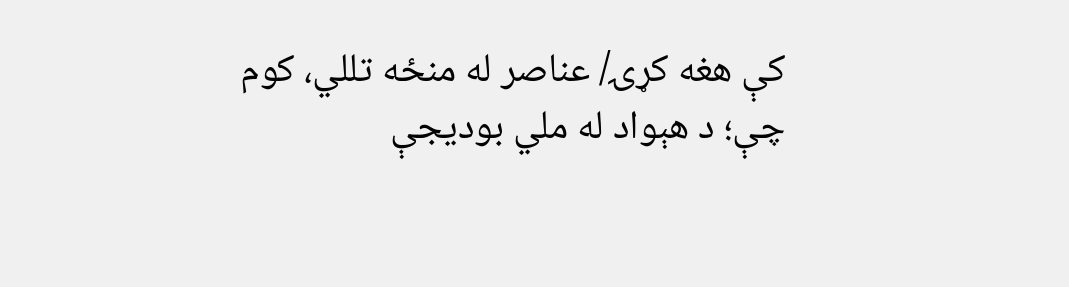کې هغه کړۍ/ عناصر له منځه تللي، کوم چې؛ د هېواد له ملي بودیجې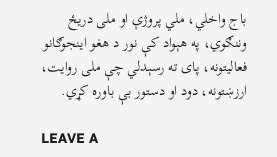باج واخلي، ملي پروژې او ملی دریځ وننګوي، په هېواد کې نور د هغو اینجوګانو فعالیتونه، پای ته رسېدلي چې ملی روایت، ارزښتونه، دود او دستور بې باوره کړي.

LEAVE A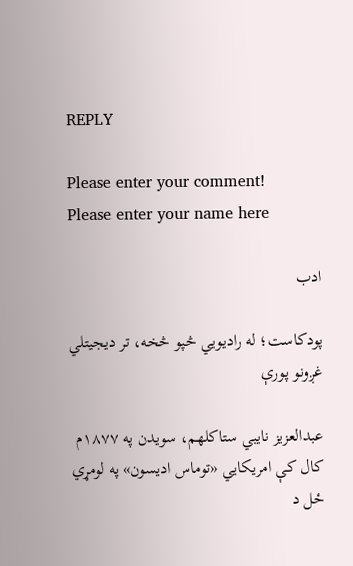REPLY

Please enter your comment!
Please enter your name here

ادب

پودکاست؛ له رادیويي څپو څخه، تر دیجیتلي غږونو پورې

عبدالعزیز نایبي ستاکلهم، سویدن په ۱۸۷۷م کال کې امریکایي «توماس ادیسون» په لومړي ځل د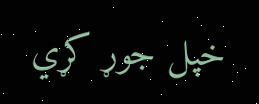خپل جوړ کړي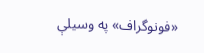«فونوگراف» په وسیلې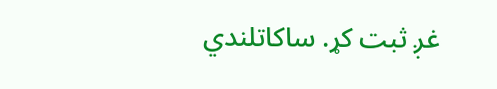غږ ثبت کړ. ساکاتلندي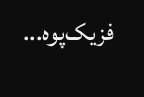فزیک‌پوه...